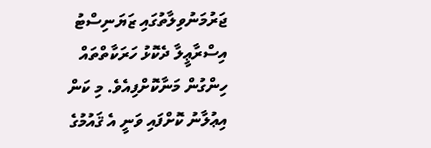ޖަރުމަނުވިލާތުގައި ޒަޔަނިސްޓު އިސްރާޢީލާ ދެކޮޅު ހަރަކާތްތައް ހިންގުން މަނާކޮށްފިއެވެ. މި ކަން އިޢުލާނު ކޮށްފައި ވަނީ އެ ޤައުމުގެ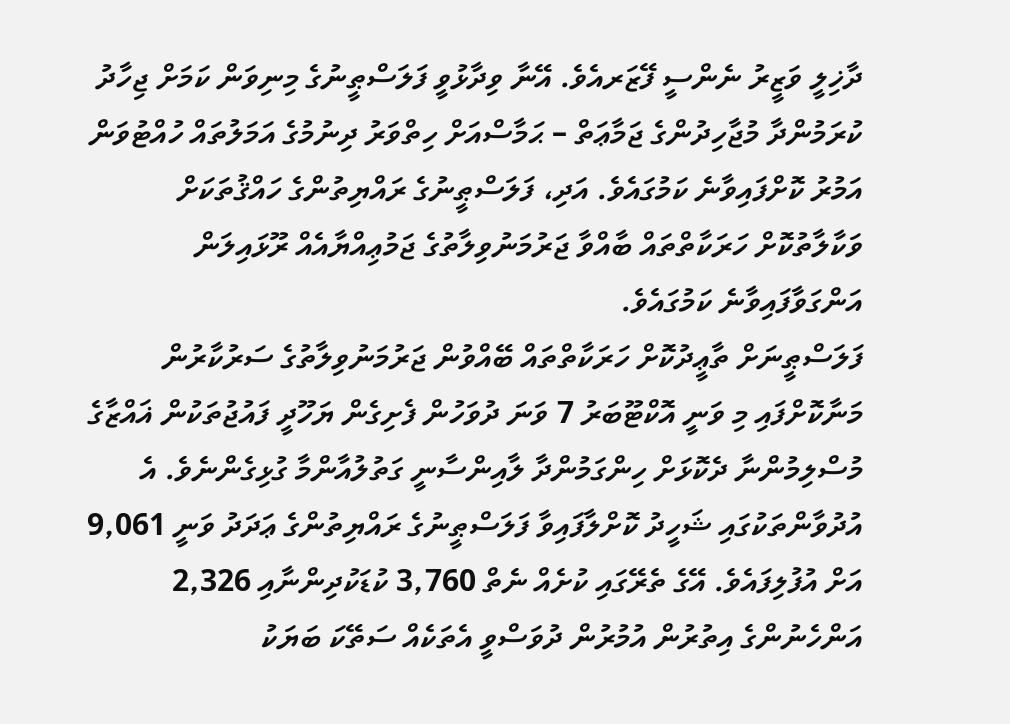ދާޚިލީ ވަޒީރު ނެންސީ ފޭޒަރއެވެ. އޭނާ ވިދާޅުވީ ފަލަސްޠީނުގެ މިނިވަން ކަމަށް ޖިހާދު ކުރަމުންދާ މުޖާހިދުންގެ ޖަމާޢަތް – ޙަމާސްއަށް ހިތްވަރު ދިނުމުގެ އަމަލުތައް ހުއްޓުވަން އަމުރު ކޮށްފައިވާނެ ކަމުގައެވެ. އަދި، ފަލަސްޠީނުގެ ރައްޔިތުންގެ ހައްޤުތަކަށް ވަކާލާތުކޮށް ހަރަކާތްތައް ބާއްވާ ޖަރުމަނުވިލާތުގެ ޖަމުޢިއްޔާއެއް ރޫޅައިލަން އަންގަވާފައިވާނެ ކަމުގައެވެ.
ފަލަސްޠީނަށް ތާޢީދުކޮށް ހަރަކާތްތައް ބޭއްވުން ޖަރުމަނުވިލާތުގެ ސަރުކާރުން މަނާކޮށްފައި މި ވަނީ އޮކްޓޫބަރު 7 ވަނަ ދުވަހުން ފެށިގެން ޔަހޫދީ ފައުޖުތަކުން ޣައްޒާގެ މުސްލިމުންނާ ދެކޮޅަށް ހިންގަމުންދާ ލާއިންސާނީ ގަތުލުއާންމާ ގުޅިގެންނެވެ. އެ އުދުވާންތަކުގައި ޝަހީދު ކޮށްލާފައިވާ ފަލަސްޠީނުގެ ރައްޔިތުންގެ ޢަދަދު ވަނީ 9,061 އަށް އުފުލިފައެވެ. އޭގެ ތެރޭގައި ކުށެއް ނެތް 3,760 ކުޑަކުދިންނާއި 2,326 އަންހެނުންގެ އިތުރުން އުމުރުން ދުވަސްވީ އެތަކެއް ސަތޭކަ ބަޔަކު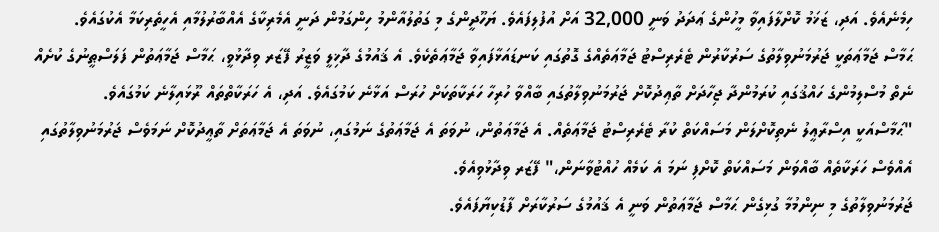ހިމެނެއެވެ. އަދި، ޒަޚަމު ކޮށްލާފައިވާ މީހުންގެ ޢަދަދު ވަނީ 32,000 އަށް އުފުލިފައެވެ. ޔަހޫދީންގެ މި ގަތުލުއާންމު ހިންގަމުން ދަނީ އެމެރިކާގެ އެއްބާރުލުމާއި އެހީތެރިކަމާ އެކުގައެވެ.
ޙަމާސް ޖަމާޢަތަކީ ޖަރުމަނުވިލާތުގެ ސަރުކާރުން ޓެރެރިސްޓު ޖަމާޢަތެއްގެ ގޮތުގައި ކަނޑައަޅާފައިވާ ޖަމާޢަތެކެވެ. އެ ޤައުމުގެ ދާޚިލީ ވަޒީރު ފޭޒަރ ވިދާޅުވީ، ޙަމާސް ޖަމާޢަތުން ފަލަސްޠީނުގެ ކުށެއް ނެތް މުސްލިމުންގެ ހައްޤުގައި ކުރަމުންދާ ޖިހާދަށް ތާޢިދުކޮށް ޖަރުމަނުވިލާތުގައި ބާއްވާ ހުރިހާ ހަރަކާތަކަށް ހުރަސް އަޅާނެ ކަމުގައެވެ. އަދި، އެ ހަރަކާތްތައް ރޫޅައިލާނެ ކަމުގައެވެ.
"ޙަމާސްއަކީ އިސްރާޢީލު ނެތިކޮށްލަން މަސައްކަތް ކުރާ ޓެރެރިސްޓު ޖަމާޢަތެއް. އެ ޖަމާޢަތުން، ނުވަތަ އެ ޖަމާޢަތުގެ ނަމުގައި، ނުވަތަ އެ ޖަމާޢަތަށް ތާޢީދުކޮށް ނަމަވެސް ޖަރުމަނުވިލާތުގައި އެއްވެސް ހަރަކާތެއް ބާއްވަން މަސައްކަތް ކޮށްފި ނަމަ އެ ކަމެއް ހުއްޓުވާނަން،" ފޭޒަރ ވިދާޅުވިއެވެ.
ޖަރުމަނުވިލާތުގެ މި ނިންމުމާ ގުޅިގެން ޙަމާސް ޖަމާޢަތުން ވަނީ އެ ޤައުމުގެ ސަރުކާރަށް ފާޑުކިޔާފައެވެ.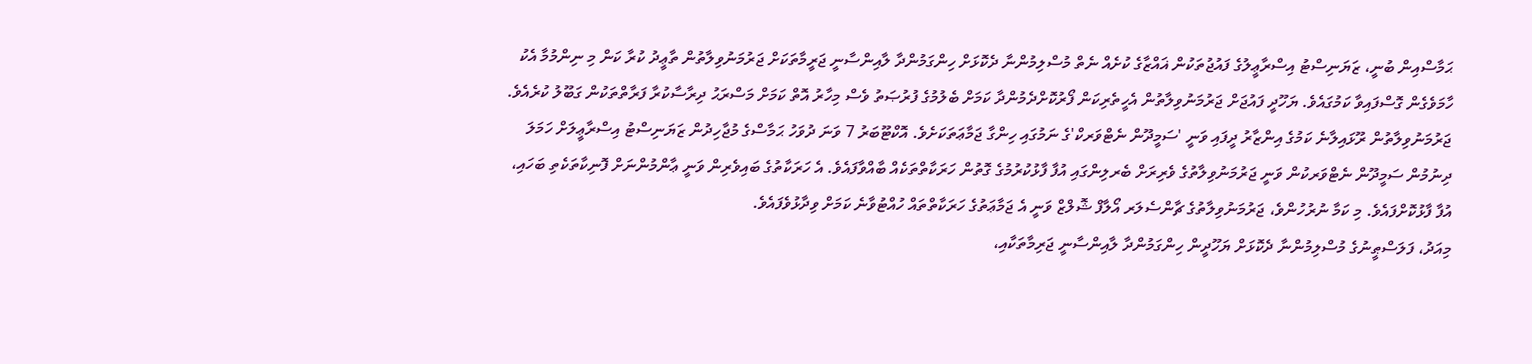ޙަމާސްއިން ބުނީ، ޒަޔަނިސްޓު އިސްރާޢީލުގެ ފައުޖުތަކުން ޣައްޒާގެ ކުށެއް ނެތް މުސްލިމުންނާ ދެކޮޅަށް ހިންގަމުންދާ ލާއިންސާނީ ޖަރީމާތަކަށް ޖަރުމަނުވިލާތުން ތާޢީދު ކުރާ ކަން މި ނިންމުމާ އެކު ހާމަވެގެން ގޮސްފައިވާ ކަމުގައެވެ. ޔަހޫދީ ފައުޖަށް ޖަރުމަނުވިލާތުން އެހީތެރިކަން ފޯރުކޮށްދެމުންދާ ކަމަށް ބެލުމުގެ ފުރުޞަތު ވެސް މިހާރު އޮތް ކަމަށް މަސްރަޙު ދިރާސާކުރާ ފަރާތްތަކުން ގަބޫލު ކުރެއެވެ.
ޖަރުމަނުވިލާތުން ރޫޅައިލާނެ ކަމުގެ އިންޒާރު ދީފައި ވަނީ 'ސަމީދޫން ނެޓްވަރކް'ގެ ނަމުގައި ހިންގާ ޖަމާޢަތަކަށެވެ. އޮކްޓޫބަރު 7 ވަނަ ދުވަހު ޙަމާސްގެ މުޖާހިދުން ޒަޔަނިސްޓު އިސްރާޢީލަށް ހަމަލަ ދިނުމުން ސަމީދޫން ނެޓްވަރކުން ވަނީ ޖަރުމަނުވިލާތުގެ ވެރިރަށް ބެރލިންގައި އުފާ ފާޅުކުރުމުގެ ގޮތުން ހަރަކާތްތަކެއް ބާއްވާފައެވެ. އެ ހަރަކާތުގެ ބައިވެރިން ވަނީ ޢާންމުންނަށް ފޮނިކާތަކެތި ބަހައި، އުފާ ފާޅުކޮށްފައެވެ. މި ކަމާ ނުރުހުންވެ، ޖަރުމަނުވިލާތުގެ ޗާންސެލަރ އޯލާފް ޝޮލްޒް ވަނީ އެ ޖަމާޢަތުގެ ހަރަކާތްތައް ހުއްޓުވާނެ ކަމަށް ވިދާޅުވެފައެވެ.
މިއަދު، ފަލަސްޠީނުގެ މުސްލިމުންނާ ދެކޮޅަށް ޔަހޫދީން ހިންގަމުންދާ ލާއިންސާނީ ޖަރިމާތަކާއި،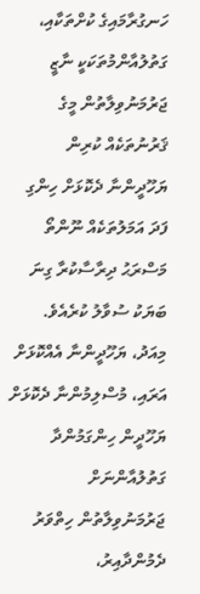ހަނގުރާމައިގެ ކުށްތަކާއި، ގަތުލުއާންމުތަކަކީ ނާޒީ ޖަރުމަނުވިލާތުން މީގެ ޤަރުނުތަކެއް ކުރިން ޔަހޫދީންނާ ދެކޮޅަށް ހިންގި ފަދަ އަމަލުތަކެއް ނޫންތޯ މަސްރަޙު ދިރާސާކުރާ ގިނަ ބަޔަކު ސުވާލު ކުރެއެވެ. މިއަދު، ޔަހޫދީންނާ އެއްކޮޅަށް އަރައި، މުސްލިމުންނާ ދެކޮޅަށް ޔަހޫދީން ހިންގަމުންދާ ގަތުލުއާންނަށް ޖަރުމަނުވިލާތުން ހިތްވަރު ދެމުންދާއިރު،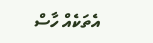އެތަކެއް ހާސް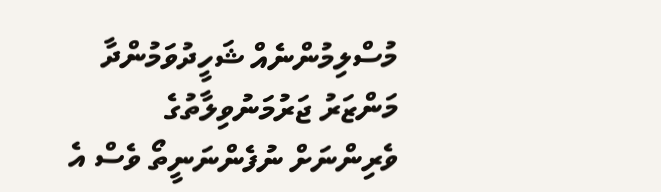މުސްލިމުންނެއް ޝަހީދުވަމުންދާ މަންޒަރު ޖަރުމަނުވިލާތުގެ ވެރިންނަށް ނުފެންނަނީތޯ ވެސް އެ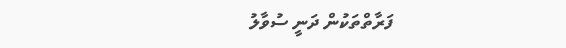ފަރާތްތަކުން ދަނީ ސުވާލު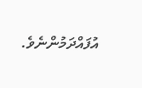އުފައްދަމުންނެވެ.